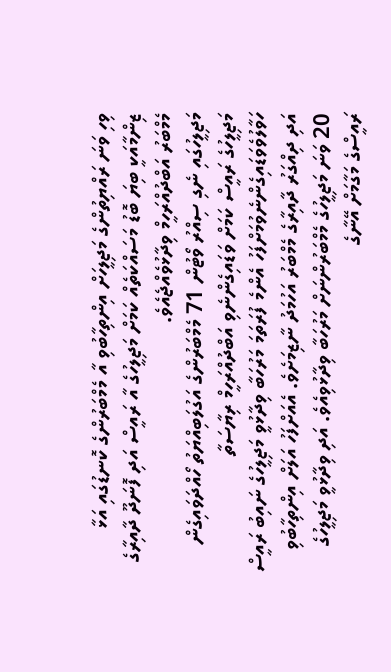ވިހި ވަނަ ރައްޔިތުންގެ މަޖިލީހަށް އިންތިހާބުވި އާ މެމްބަރުންގެ ކޮނޑުގައި އަޅާ ޒިންމާއަކީ ބިޔަ ބޮޑު މަސައްކަތެއް ކަމަށް މަޖިލީހުގެ އާ ރައީސް އަދި ފޮނަދޫ ދާއިރާގެ މެމްބަރު އަބްދުއްރަހީމް ވިދާޅުވެއްޖެއެވެ.
މަޖިލީހުގައި ނެގި ސިއްރު ވޯޓުން 71 މެމްބަރުންގެ އަގުލަބިއްޔަތު ހޯއްދަވައިގެން މަޖިލީހުގެ ރައީސް ކަމަށް ވަޑައިގެންނެވި އަބްދުއްރަހީމް ރިޔާސަތާ ހަވާލުވެވަޑައިގެންނެވުމަށްފަހު އެންމެ ފުރަތަމަ މަރުހަބާ ވިދާޅުވީ މަޖިލީހުގެ ނައިބު ރައީސް އަދި ދިއްގަރު ދާއިރާގެ މެމްބަރު އަހުމަދު ނާޒިމަށެވެ. އެއަށްފަހު އަލަށް އިންތިހާބުވި 20 ވަނަ މަޖިލީހުގެ މެމްބަރުންނަށް މަރުހަބާ ވިދާޅުވިއެވެ. އަދި ވިދާޅުވީ މަޖިލީހުގެ ރައީސްގެ މަގާމަށް އޭނާގެ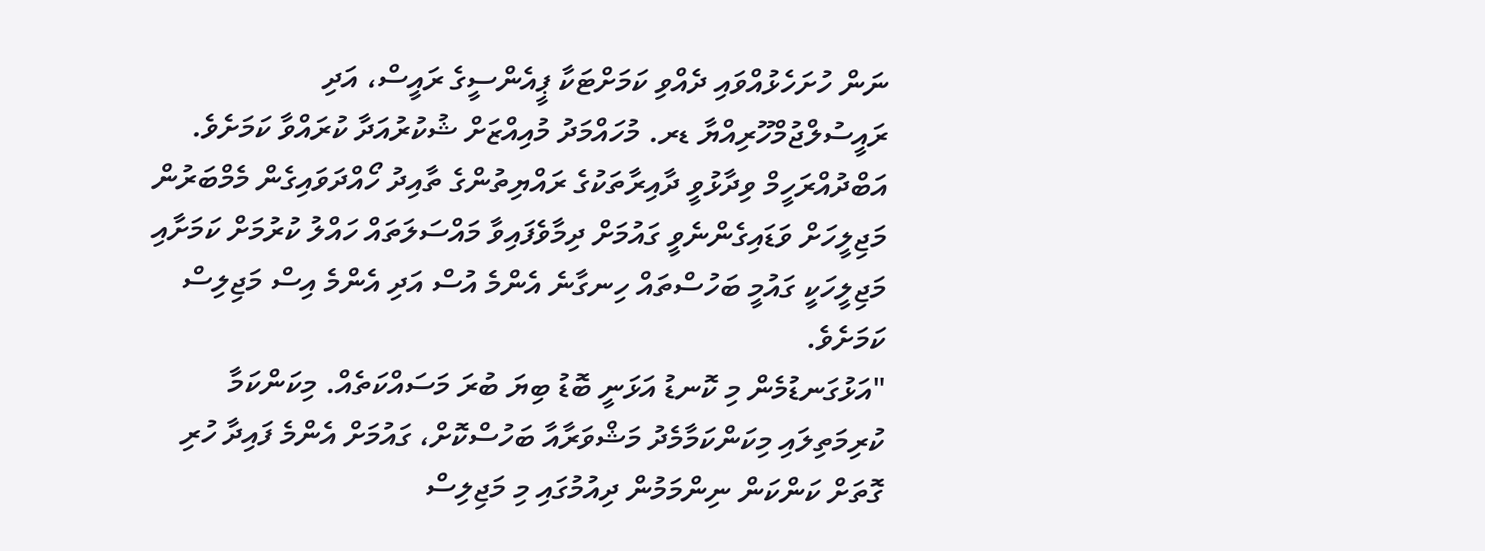ނަން ހުށަހެޅުއްވައި ދެއްވި ކަމަށްޓަކާ ޕީއެންސީގެ ރައީސް، އަދި ރައީސުލްޖުމްހޫރިއްޔާ ޑރ. މުހައްމަދު މުއިއްޒަށް ޝުކުރުއަދާ ކުރައްވާ ކަމަށެވެ.
އަބްދުއްރަހީމް ވިދާޅުވީ ދާއިރާތަކުގެ ރައްޔިތުންގެ ތާއިދު ހޯއްދަވައިގެން މެމްބަރުން މަޖިލީހަށް ވަޑައިގެންނެވީ ގައުމަށް ދިމާވެފައިވާ މައްސަލަތައް ހައްލު ކުރުމަށް ކަމަށާއި މަޖިލީހަކީ ގައުމީ ބަހުސްތައް ހިނގާނެ އެންމެ އުސް އަދި އެންމެ އިސް މަޖިލިސް ކަމަށެވެ.
"އަޅުގަނޑުމެން މި ކޮނޑު އަޅަނީ ބޮޑު ބިޔަ ބުރަ މަސައްކަތެއް. މިކަންކަމާ ކުރިމަތިލައި މިކަންކަމާމެދު މަޝްވަރާއާ ބަހުސްކޮށް، ގައުމަށް އެންމެ ފައިދާ ހުރި ގޮތަށް ކަންކަން ނިންމަމުން ދިއުމުގައި މި މަޖިލިސް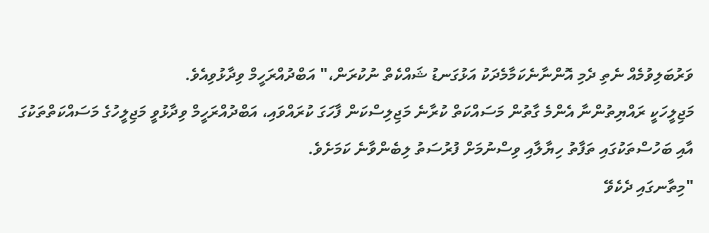ވަރުބަލިވުމެއް ނެތި ދެމި އޮންނާނެކަމާމެދަކު އަޅުގަނޑު ޝައްކެތް ނުކުރަން،" އަބްދުއްރަހީމް ވިދާޅުވިއެވެ.
މަޖިލީހަކީ ރައްޔިތުންނާ އެންމެ ގާތުން މަސައްކަތް ކުރާނެ މަޖިލިސްކަން ފާހަގަ ކުރައްވައި، އަބްދުއްރަހީމް ވިދާޅުވީ މަޖިލީހުގެ މަސައްކަތްތަކުގަ އާއި ބަހުސްތަކުގައި ތަފާތު ހިޔާލާއި ވިސްނުމަށް ފުރުސަތު ލިބެންވާނެ ކަމަށެވެ.
"މިތާނގައި ދެކެވޭ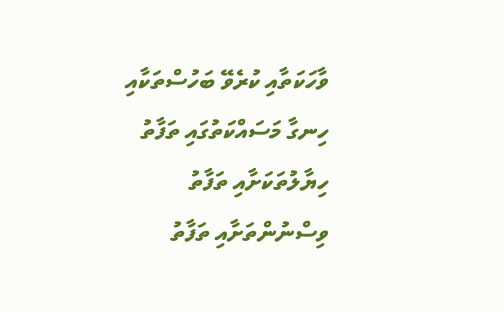ވާހަކަތާއި ކުރެވޭ ބަހުސްތަކާއި ހިނގާ މަސައްކަތުގައި ތަފާތު ހިޔާލުތަކަށާއި ތަފާތު ވިސްނުންތަށާއި ތަފާތު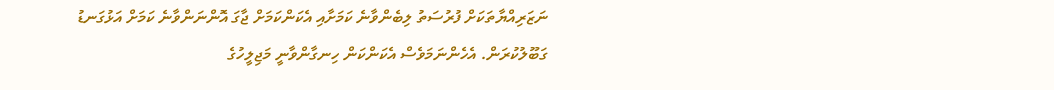ނަޒަރިއްޔާތަކަށް ފުރުސަތު ލިބެންވާނެ ކަމަށާއި އެކަންކަމަށް ޖާގަ އޮންނަންވާނެ ކަމަށް އަޅުގަނޑު ގަބޫލުކުރަން. އެހެންނަމަވެސް އެކަންކަން ހިނގާންވާނީ މަޖިލީހުގެ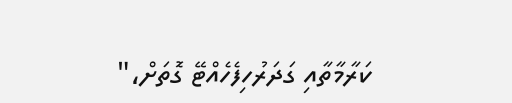ކަރާމާތާއި ގަދަރުހިފެހެއްޓޭ ގޮތަށް،"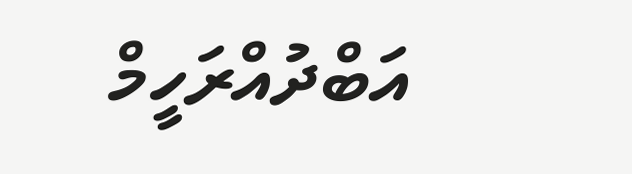އަބްދުއްރަހީމް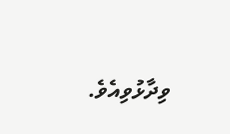ވިދާޅުވިއެވެ.